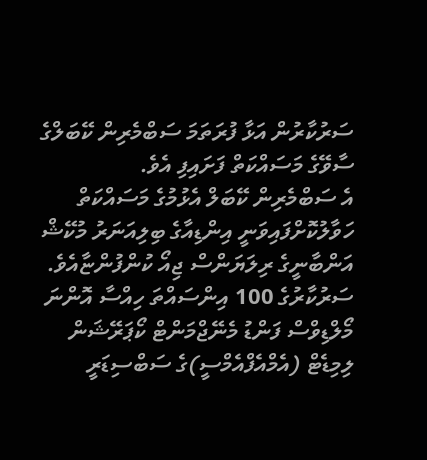ސަރުކާރުން އަޅާ ފުރަތަމަ ސަބްމެރިން ކޭބަލްގެ ސާވޭގެ މަސައްކަތް ފަށައިފި އެވެ.
އެ ސަބްމެރިން ކޭބަލް އެޅުމުގެ މަސައްކަތް ހަވާލުކޮށްފައިވަނީ އިންޑިއާގެ ބިލިއަނަރު މުކޭޝް އަންބާނީގެ ރިލަޔަންސް ޖިއޯ ކުންފުންޏާއެވެ.
ސަރުކާރުގެ 100 އިންސައްތަ ހިއްސާ އޮންނަ މޯލްޑިވްސް ފަންޑު މެނޭޖްމަންޓް ކޯޕަރޭޝަން ލިމިޑެޓް (އެމްއެފްއެމްސީ)ގެ ސަބްސިޑަރީ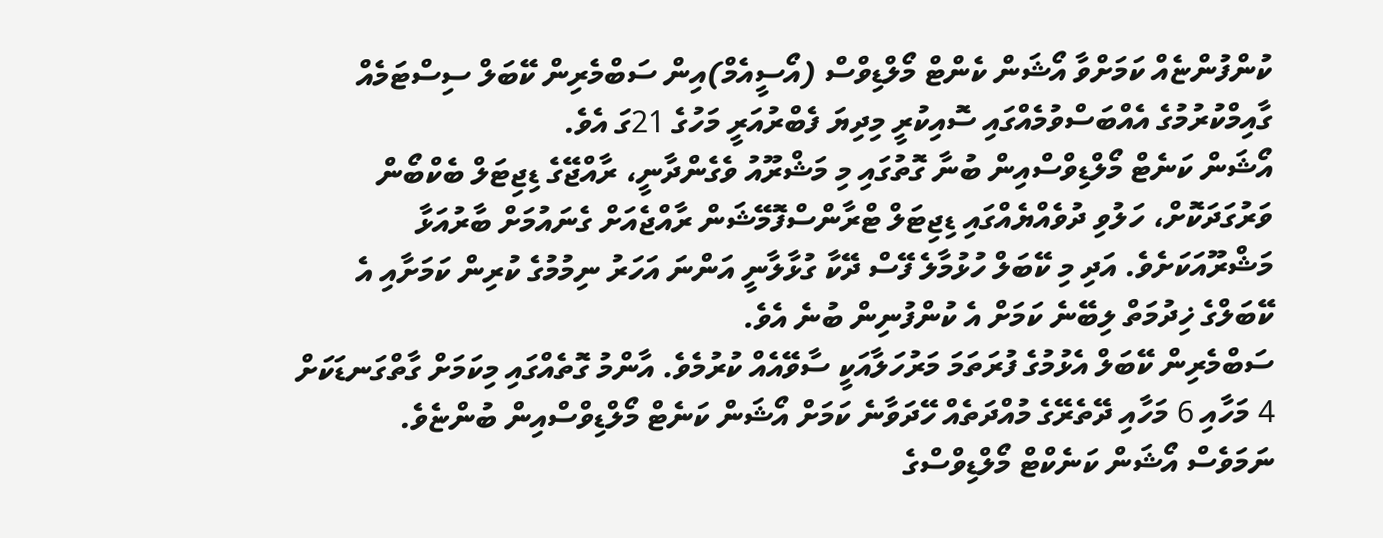ކުންފުންޏެއް ކަމަށްވާ އޯޝަން ކެންޓް މޯލްޑިވްސް (އޯސީއެމް)އިން ސަބްމެރިން ކޭބަލް ސިސްޓަމެއް ގާއިމްކުރުމުގެ އެއްބަސްވުމެއްގައި ސޮއިކުރީ މިދިޔަ ފެބްރުއަރީ މަހުގެ 21ގަ އެވެ.
އޯޝަން ކަނެޓް މޯލްޑިވްސްއިން ބުނާ ގޮތުގައި މި މަޝްރޫއު ވެގެންދާނީ، ރާއްޖޭގެ ޑިޖިޓަލް ބެކްބޯން ވަރުގަދަކޮށް، ހަލުވި ދުވެއްޔެއްގައި ޑިޖިޓަލް ޓްރާންސްފޮމޭޝަން ރާއްޖެއަށް ގެނައުމަށް ބާރުއަޅާ މަޝްރޫއަކަށެވެ. އަދި މި ކޭބަލް ހުޅުމާލެ ފޭސް ދޭކާ ގުޅާލާނީ އަންނަ އަހަރު ނިމުމުގެ ކުރިން ކަމަށާއި އެ ކޭބަލްގެ ޚިދުމަތް ލިބޭނެ ކަމަށް އެ ކުންފުނިން ބުނެ އެވެ.
ސަބްމެރިން ކޭބަލް އެޅުމުގެ ފުރަތަމަ މަރުހަލާއަކީ ސާވޭއެއް ކުރުމެވެ. އާންމު ގޮތެއްގައި މިކަމަށް ގާތްގަނޑަކަށް 4 މަހާއި 6 މަހާއި ދޭތެރޭގެ މުއްދަތެއް ހޭދަވާނެ ކަމަށް އޯޝަން ކަނެޓް މޯލްޑިވްސްއިން ބުންޏެވެ.
ނަމަވެސް އޯޝަން ކަނެކްޓް މޯލްޑިވްސްގެ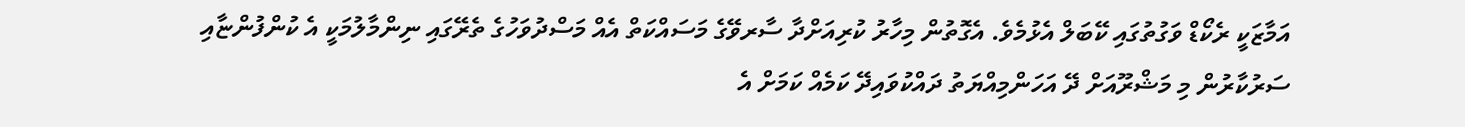އަމާޒަކީ ރެކޯޑް ވަގުތުގައި ކޭބަލް އެޅުމެވެ. އެގޮތުން މިހާރު ކުރިއަށްދާ ސާރވޭގެ މަސައްކަތް އެއް މަސްދުވަހުގެ ތެރޭގައި ނިންމާލުމަކީ އެ ކުންފުންޏާއި ސަރުކާރުން މި މަޝްރޫއަށް ދޭ އަހަންމިއްޔަތު ދައްކުވައިދޭ ކަމެއް ކަމަށް އެ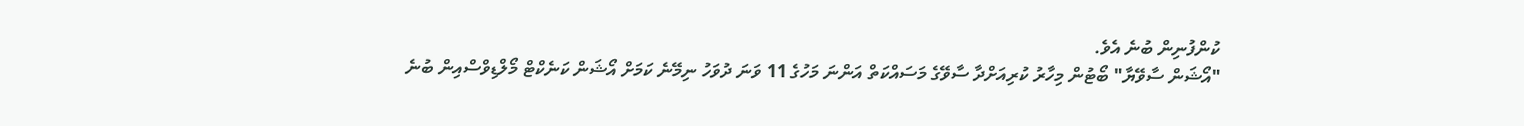ކުންފުނިން ބުނެ އެވެ.
"އޯޝަން ސާވޭޔާ" ބޯޓުން މިހާރު ކުރިއަށްދާ ސާވޭގެ މަސައްކަތް އަންނަ މަހުގެ 11 ވަނަ ދުވަހު ނިމޭނެ ކަމަށް އޯޝަން ކަނެކްޓް މޯލްޑިވްސްއިން ބުނެ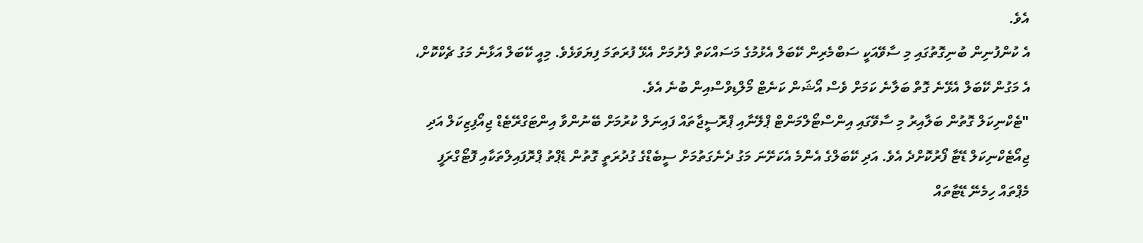އެވެ.
އެ ކުންފުނިން ބުނިގޮތުގައި މި ސާވޭއަކީ ސަބްމެރިން ކޭބަލް އެޅުމުގެ މަސައްކަތް ފެށުމަށް އެޅޭ ފުރަތަމަ ފިޔަވަޅެވެ. މިއީ ކޭބަލް އަޅާނެ މަގު ޗެކްކޮށް، އެ މަގުން ކޭބަލް އެޅޭނެ ގޮތް ބަލާނެ ކަމަށް ވެސް އޯޝަން ކަނެޓް މޯލްޑިވްސްއިން ބުނެ އެވެ.
"ޓެކްނިކަލް ގޮތުން ބަލާއިރު މި ސާވޭގައި އިންސްޓޯލްމަންޓް ޕްލޭނާއި ޕްރޮސީޖާތައް ފައިނަލް ކުރުމަށް ބޭނުންވާ އިންޓަގްރޭޓެޑް ޖިއޯފިޒިކަލް އަދި ޖިއޯޓެކްނިކަލް ޑޭޓާ ފޯރުކޮށްދެ އެވެ. އަދި ކޭބަލްގެ އެންމެ އެކަށޭނަ މަގު ދެނެގަތުމަށް ސީބެޑްގެ ގުދުރަތީ ގޮތުން ޑެޕްތު ޕްރޮފައިލްތަކާއި ފޮޓޯގްރަފީ މެޕްތައް ހިމެނޭ ޑޭޓާތައް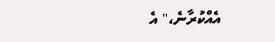އެއްކުރާނެ،" އެ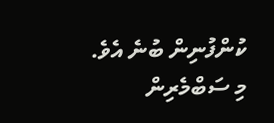ކުންފުނިން ބުނެ އެވެ.
މި ސަބްމެރިން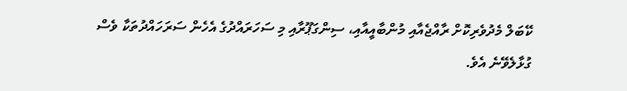ކޭބަލް މެދުވެރިކޮށް ރާއްޖެއާއި މުންބާއީއާއި، ސިންގަޕޫރާއި މި ސަހަރައްދުގެ އެހެން ސަރަހައްދުތަކާ ވެސް ގުޅާލެވޭނެ އެވެ.